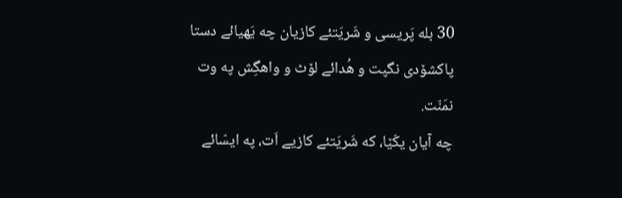30 بله پَریسی و شَریَتئے کازیان چه یَهیائے دستا پاکشۆدی نگپت و هُدائے لۆٹ و واهگِش په وت نمَنّت.
چه آیان یکّێا، که شَریَتئے کازیے اَت، په ایسّائے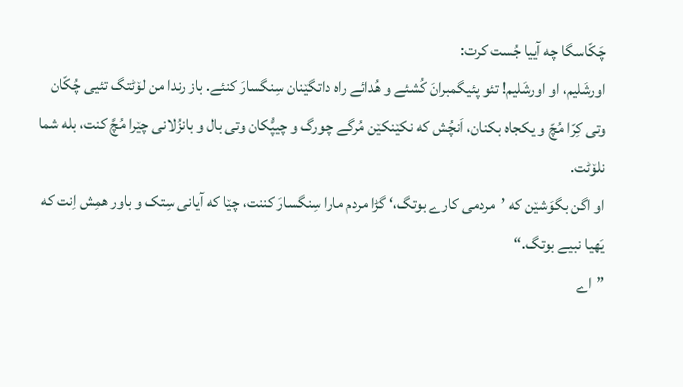چَکّاسگا چه آییا جُست کرت:
اورشَلیم، او اورشَلیم! تئو پئیگمبرانَ کُشئے و هُدائے راه داتگێنان سِنگسارَ کنئے. باز رندا من لۆٹتگ تئیی چُکّان وتی کِرّا مُچّ و یکجاه بکنان، اَنچُش که نکێنکێن مُرگے چورگ و چیپُّکان وتی بال و بانزُلانی چێرا مُچَّ کنت، بله شما نلۆٹت.
او اگن بگوَشێن که ’مردمی کارے بوتگ،‘ گڑا مردم مارا سِنگسارَ کننت، چێا که آیانی سِتک و باور همِش اِنت که یَهیا نبیے بوتگ.“
”اے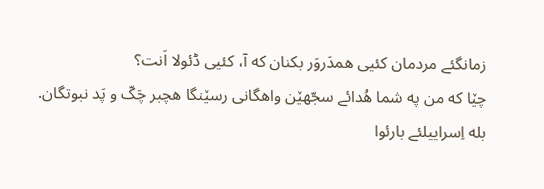زمانگئے مردمان کئیی همدَروَر بکنان که آ، کئیی ڈئولا اَنت؟
چێا که من په شما هُدائے سجّهێن واهگانی رسێنگا هچبر چَکّ و پَد نبوتگان.
بله اِسراییلئے بارئوا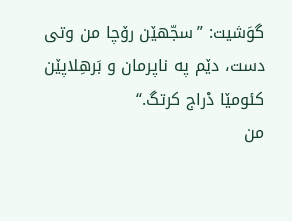گوَشیت: ”سجّهێن رۆچا من وتی دست، دێم په ناپرمان و بَرهِلاپێن کئومێا دْراج کرتگ.“
من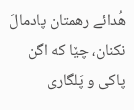هُدائے رهمتان پادمالَ نکنان، چێا که اگن پاکی و پَلگاری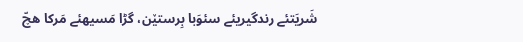شَریَتئے رندگیریئے سئوَبا بِرستێن، گڑا مَسیهئے مَرکا هچّ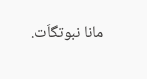مانا نبوتگاَت.